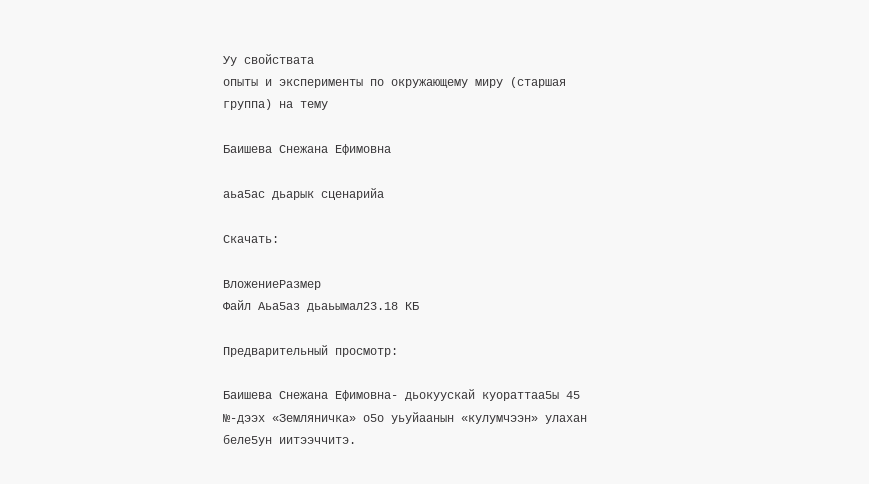Уу свойствата
опыты и эксперименты по окружающему миру (старшая группа) на тему

Баишева Снежана Ефимовна

аьа5ас дьарык сценарийа

Скачать:

ВложениеРазмер
Файл Аьа5аз дьаьымал23.18 КБ

Предварительный просмотр:

Баишева Снежана Ефимовна- дьокуускай куораттаа5ы 45 №-дээх «Земляничка» о5о уьуйаанын «кулумчээн» улахан беле5ун иитээччитэ.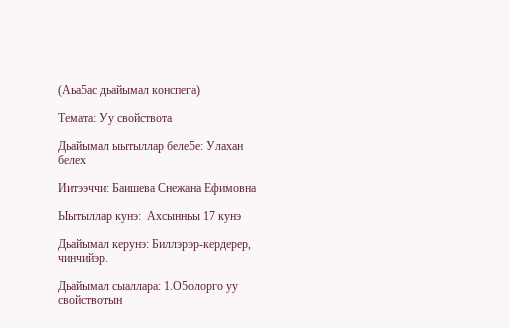(Аьа5ас дьайымал конспега)

Темата: Уу свойствота

Дьайымал ыытыллар беле5е: Улахан белех

Иитээччи: Баишева Снежана Ефимовна

Ыытыллар кунэ:  Ахсынньы 17 кунэ

Дьайымал керунэ: Биллэрэр-кердерер, чинчийэр.

Дьайымал сыаллара: 1.О5олорго уу свойствотын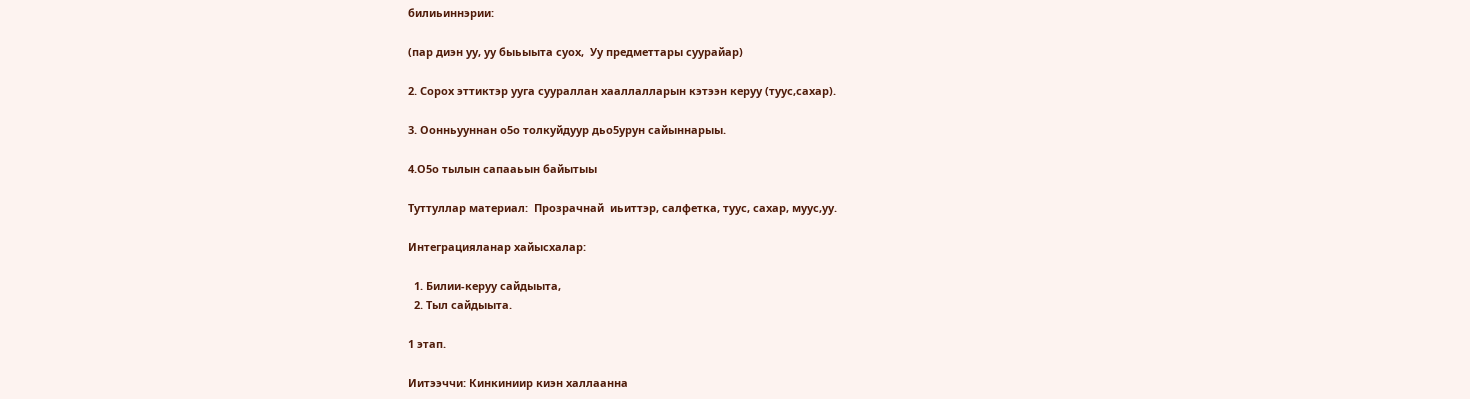билиьиннэрии:

(пар диэн уу, уу быьыыта суох,  Уу предметтары суурайар)

2. Сорох эттиктэр ууга суураллан хааллалларын кэтээн керуу (туус,сахар).

3. Оонньууннан о5о толкуйдуур дьо5урун сайыннарыы.

4.О5о тылын сапааьын байытыы

Туттуллар материал:  Прозрачнай  иьиттэр, салфетка, туус, сахар, муус,уу.

Интеграцияланар хайысхалар:

  1. Билии-керуу сайдыыта,
  2. Тыл сайдыыта.

1 этап.

Иитээччи: Кинкиниир киэн халлаанна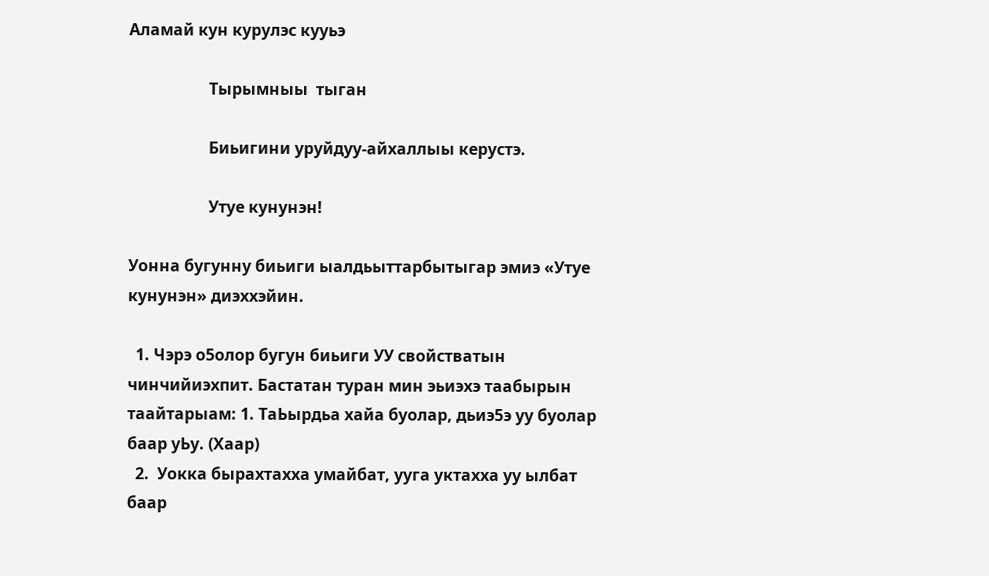Аламай кун курулэс кууьэ

                    Тырымныы  тыган

                    Биьигини уруйдуу-айхаллыы керустэ.

                    Утуе кунунэн!

Уонна бугунну биьиги ыалдьыттарбытыгар эмиэ «Утуе кунунэн» диэххэйин.

  1. Чэрэ о5олор бугун биьиги УУ свойстватын чинчийиэхпит. Бастатан туран мин эьиэхэ таабырын таайтарыам: 1. ТаЬырдьа хайа буолар, дьиэ5э уу буолар баар уЬу. (Хаар)
  2.  Уокка бырахтахха умайбат, ууга уктахха уу ылбат баар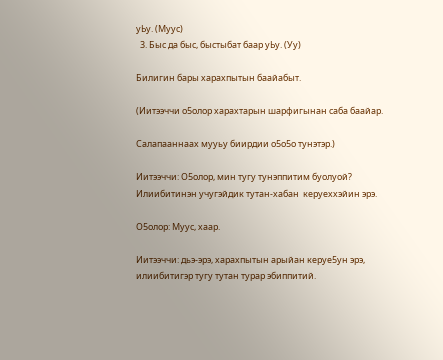уЬу. (Муус)
  3. Быс да быс, быстыбат баар уЬу. (Уу)

Билигин бары харахпытын баайабыт.

(Иитээччи о5олор харахтарын шарфигынан саба баайар.

Салапааннаах мууьу биирдии о5о5о тунэтэр.)

Иитээччи: О5олор, мин тугу тунэппитим буолуой? Илиибитинэн учугэйдик тутан-хабан  керуеххэйин эрэ.

О5олор: Муус, хаар.

Иитээччи: дьэ-эрэ, харахпытын арыйан керуе5ун эрэ, илиибитигэр тугу тутан турар эбиппитий.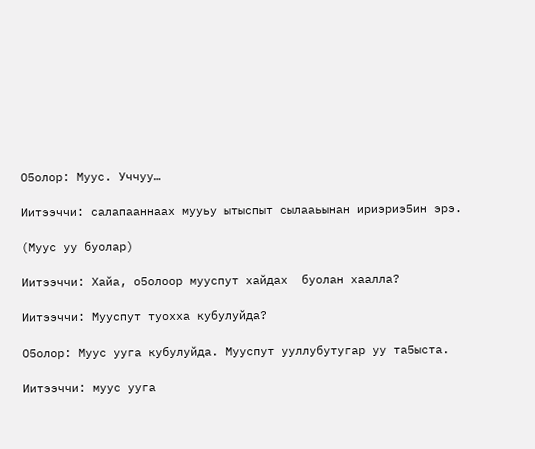О5олор: Муус. Уччуу…

Иитээччи: салапааннаах мууьу ытыспыт сылааьынан ириэриэ5ин эрэ.

(Муус уу буолар)

Иитээччи: Хайа, о5олоор мууспут хайдах  буолан хаалла?

Иитээччи: Мууспут туохха кубулуйда?

О5олор: Муус ууга кубулуйда. Мууспут ууллубутугар уу та5ыста.

Иитээччи: муус ууга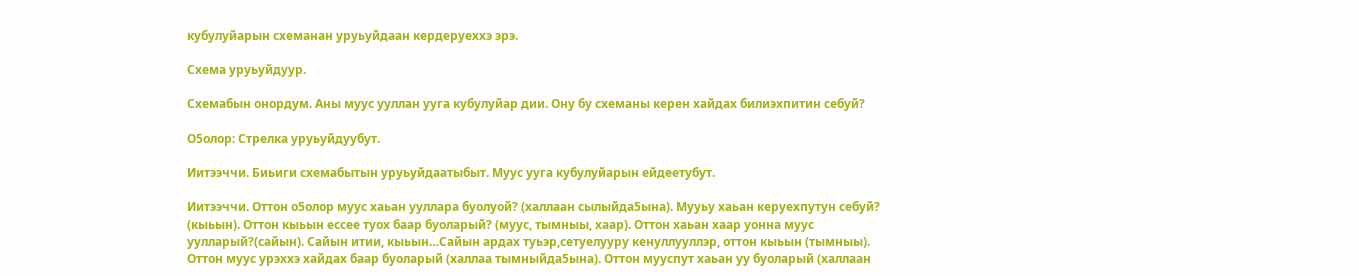кубулуйарын схеманан уруьуйдаан кердеруеххэ эрэ.

Схема уруьуйдуур.

Схемабын онордум. Аны муус ууллан ууга кубулуйар дии. Ону бу схеманы керен хайдах билиэхпитин себуй?

О5олор: Стрелка уруьуйдуубут.

Иитээччи. Биьиги схемабытын уруьуйдаатыбыт. Муус ууга кубулуйарын ейдеетубут.

Иитээччи. Оттон о5олор муус хаьан ууллара буолуой? (халлаан сылыйда5ына). Мууьу хаьан керуехпутун себуй? (кыьын). Оттон кыьын ессее туох баар буоларый? (муус, тымныы, хаар). Оттон хаьан хаар уонна муус уулларый?(сайын). Сайын итии, кыьын…Сайын ардах туьэр,сетуелууру кенуллууллэр, оттон кыьын (тымныы). Оттон муус урэххэ хайдах баар буоларый (халлаа тымныйда5ына). Оттон мууспут хаьан уу буоларый (халлаан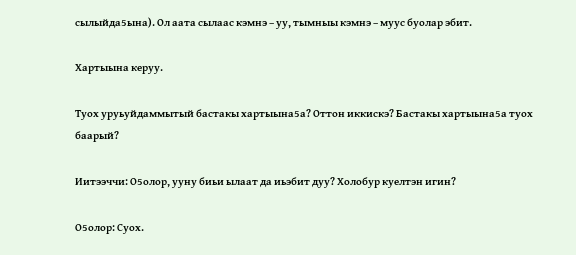сылыйда5ына). Ол аата сылаас кэмнэ – уу, тымныы кэмнэ – муус буолар эбит.

Хартыына керуу.

Туох уруьуйдаммытый бастакы хартыына5а? Оттон иккискэ? Бастакы хартыына5а туох баарый?

Иитээччи: О5олор, ууну биьи ылаат да иьэбит дуу? Холобур куелтэн игин?

О5олор: Суох.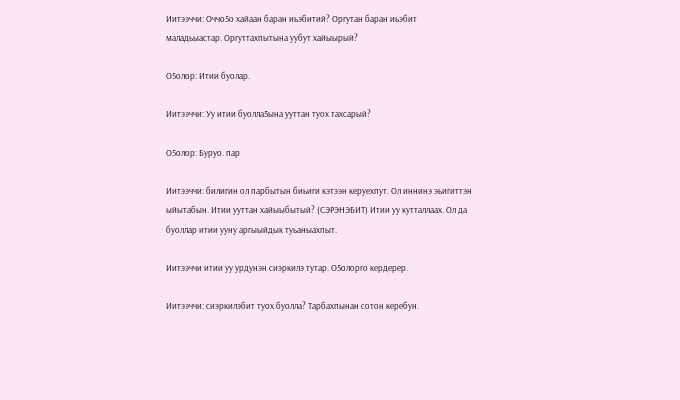Иитээччи: Оччо5о хайаан баран иьэбитий? Оргутан баран иьэбит маладьыастар. Оргуттахпытына уубут хайыырый?

О5олор: Итии буолар.

Иитээччи: Уу итии буолла5ына ууттан туох тахсарый?

О5олор: Буруо. пар

Иитээччи: билигин ол парбытын биьиги кэтээн керуехпут. Ол иннинэ эьигиттэн ыйытабын. Итии ууттан хайыыбытый? (СЭРЭНЭБИТ) Итии уу кутталлаах. Ол да буоллар итии ууну аргыыйдык туьаныахпыт.

Иитээччи итии уу урдунэн сиэркилэ тутар. О5олорго кердерер.

Иитээччи: сиэркилэбит туох буолла? Тарбахпынан сотон керебун.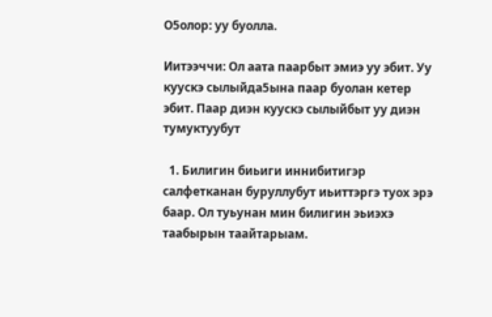О5олор: уу буолла.

Иитээччи: Ол аата паарбыт эмиэ уу эбит. Уу куускэ сылыйда5ына паар буолан кетер эбит. Паар диэн куускэ сылыйбыт уу диэн тумуктуубут

  1. Билигин биьиги иннибитигэр салфетканан буруллубут иьиттэргэ туох эрэ баар. Ол туьунан мин билигин эьиэхэ таабырын таайтарыам.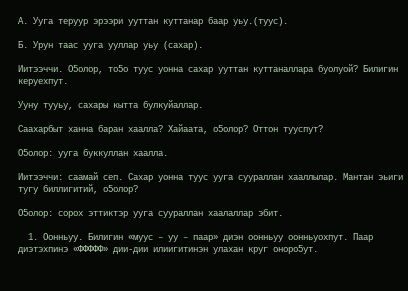А. Ууга теруур эрээри ууттан куттанар баар уьу.(туус).

Б. Урун таас ууга ууллар уьу (сахар).

Иитээччи. О5олор, то5о туус уонна сахар ууттан куттаналлара буолуой? Билигин керуехпут.

Ууну тууьу, сахары кытта булкуйаллар.

Саахарбыт ханна баран хаалла? Хайаата, о5олор? Оттон тууспут?

О5олор: ууга буккуллан хаалла.

Иитээччи: саамай сеп. Сахар уонна туус ууга суураллан хааллылар. Мантан эьиги тугу биллигитий, о5олор?

О5олор: сорох эттиктэр ууга суураллан хаалаллар эбит.

  1. Оонньуу. Билигин «муус – уу – паар» диэн оонньуу оонньуохпут. Паар диэтэхпинэ «ФФФФФ» дии-дии илиигитинэн улахан круг оноро5ут.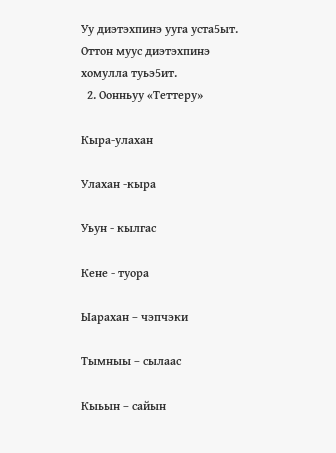Уу диэтэхпинэ ууга уста5ыт. Оттон муус диэтэхпинэ хомулла туьэ5ит.
  2. Оонньуу «Теттеру»

Кыра-улахан

Улахан -кыра

Уьун - кылгас

Кене - туора

Ыарахан – чэпчэки

Тымныы – сылаас

Кыьын – сайын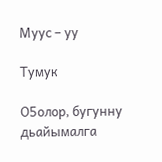Муус – уу

Тумук

О5олор, бугунну дьайымалга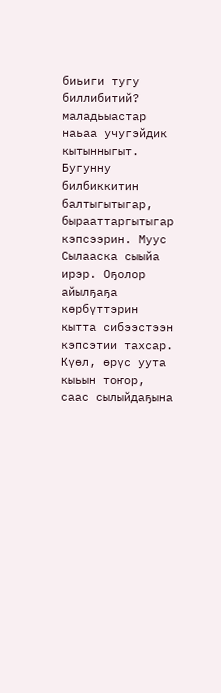биьиги тугу биллибитий? маладьыастар наьаа учугэйдик кытынныгыт. Бугунну билбиккитин балтыгытыгар, бырааттаргытыгар кэпсээрин. Муус  Сылааска сыыйа ирэр. Оҕолор айылҕаҕа көрбүттэрин кытта сибээстээн кэпсэтии тахсар. Күөл, өрүс уута кыьын тоҥор, саас сылыйдаҕына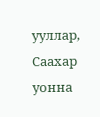ууллар,  Саахар уонна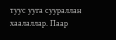туус ууга суураллан хаалаллар. Паар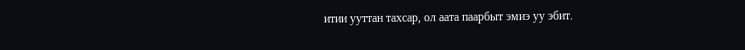итии ууттан тахсар, ол аата паарбыт эмиэ уу эбит.